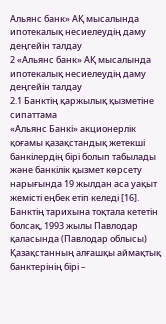Альянс банк» АҚ мысалында ипотекалық несиелеудің даму деңгейін талдау
2 «Альянс банк» АҚ мысалында ипотекалық несиелеудің даму деңгейін талдау
2.1 Банктің қаржылық қызметіне сипаттама
«Альянс Банкі» акционерлік қоғамы қазақстандық жетекші банкілердің бірі болып табылады және банкілік қызмет көрсету нарығында 19 жылдан аса уақыт жемісті еңбек етіп келеді [16].
Банктің тарихына тоқтала кететін болсақ, 1993 жылы Павлодар қаласында (Павлодар облысы) Қазақстанның алғашқы аймақтық банктерінің бірі –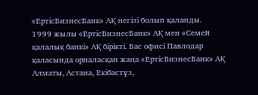«ЕртісБизнесБанк» АҚ негізі болып қаланды.
1999 жылы «ЕртісБизнесБанк» АҚ мен «Семей қалалық банкі» АҚ бірікті. Бас офисі Павлодар қаласында орналасқан жаңа «ЕртісБизнесБанк» АҚ Алматы, Астана, Екібастұз,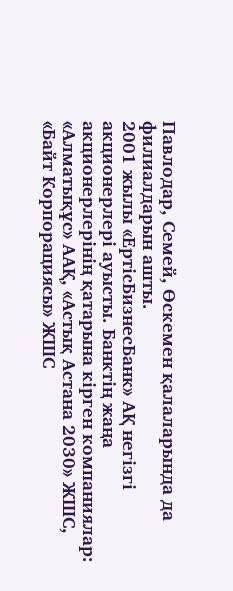Павлодар, Семей, Өскемен қалаларында да филиалдарын ашты.
2001 жылы «ЕртісБизнесБанк» АҚ негізгі акционерлері ауысты. Банктің жаңа акционерлерінің қатарына кірген компаниялар: «Алматықұс» ААҚ, «Астық Астана 2030» ЖШС, «Байт Корпорациясы» ЖШС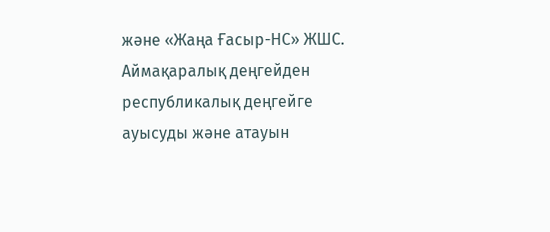және «Жаңа Ғасыр-НС» ЖШС. Аймақаралық деңгейден республикалық деңгейге ауысуды және атауын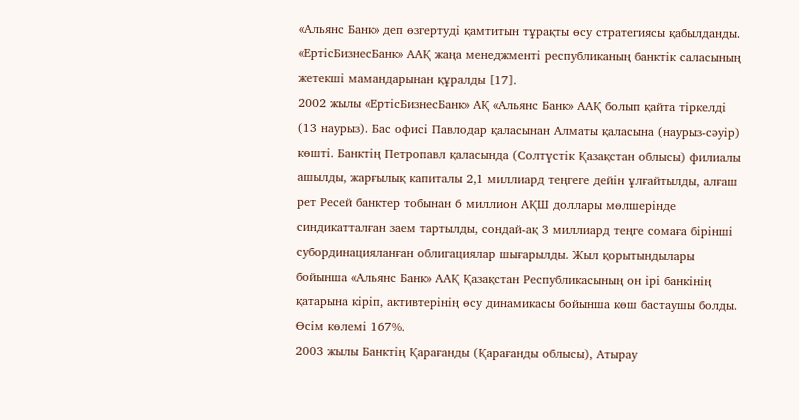«Альянс Банк» деп өзгертуді қамтитын тұрақты өсу стратегиясы қабылданды. «ЕртісБизнесБанк» ААҚ жаңа менеджменті республиканың банктік саласының жетекші мамандарынан құралды [17].
2002 жылы «ЕртісБизнесБанк» АҚ «Альянс Банк» ААҚ болып қайта тіркелді (13 наурыз). Бас офисі Павлодар қаласынан Алматы қаласына (наурыз-сәуір) көшті. Банктің Петропавл қаласында (Солтүстік Қазақстан облысы) филиалы ашылды, жарғылық капиталы 2,1 миллиард теңгеге дейін ұлғайтылды, алғаш рет Ресей банктер тобынан 6 миллион АҚШ доллары мөлшерінде синдикатталған заем тартылды, сондай-ақ 3 миллиард теңге сомаға бірінші субординацияланған облигациялар шығарылды. Жыл қорытындылары бойынша «Альянс Банк» ААҚ Қазақстан Республикасының он ірі банкінің қатарына кіріп, активтерінің өсу динамикасы бойынша көш бастаушы болды. Өсім көлемі 167%.
2003 жылы Банктің Қарағанды (Қарағанды облысы), Атырау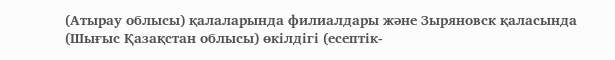(Атырау облысы) қалаларында филиалдары және Зыряновск қаласында (Шығыс Қазақстан облысы) өкілдігі (есептік-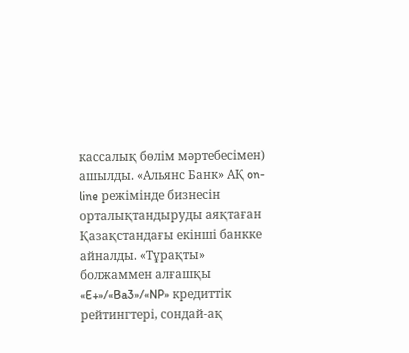кассалық бөлім мәртебесімен) ашылды. «Альянс Банк» АҚ on-line режімінде бизнесін орталықтандыруды аяқтаған Қазақстандағы екінші банкке айналды. «Тұрақты» болжаммен алғашқы «E+»/«Ba3»/«NP» кредиттік рейтингтері, сондай-ақ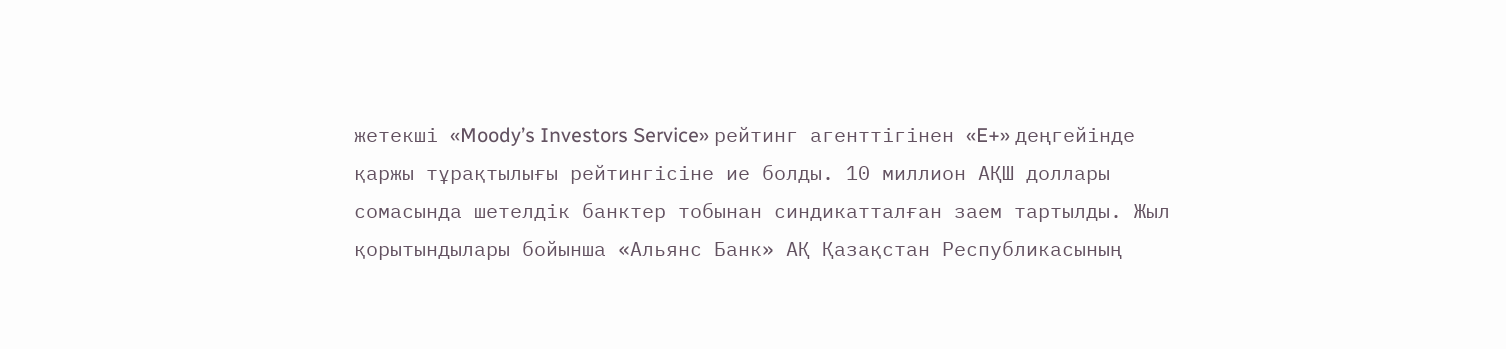жетекші «Moody’s Investors Service» рейтинг агенттігінен «E+» деңгейінде қаржы тұрақтылығы рейтингісіне ие болды. 10 миллион АҚШ доллары сомасында шетелдік банктер тобынан синдикатталған заем тартылды. Жыл қорытындылары бойынша «Альянс Банк» АҚ Қазақстан Республикасының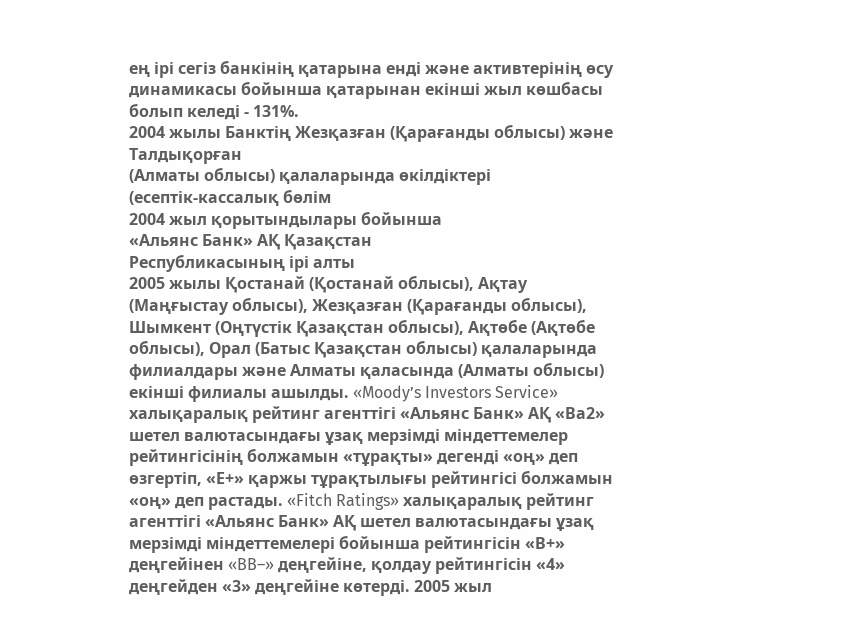ең ірі сегіз банкінің қатарына енді және активтерінің өсу динамикасы бойынша қатарынан екінші жыл көшбасы болып келеді - 131%.
2004 жылы Банктің Жезқазған (Қарағанды облысы) және Талдықорған
(Алматы облысы) қалаларында өкілдіктері
(есептік-кассалық бөлім
2004 жыл қорытындылары бойынша
«Альянс Банк» АҚ Қазақстан
Республикасының ірі алты
2005 жылы Қостанай (Қостанай облысы), Ақтау (Маңғыстау облысы), Жезқазған (Қарағанды облысы), Шымкент (Оңтүстік Қазақстан облысы), Ақтөбе (Ақтөбе облысы), Орал (Батыс Қазақстан облысы) қалаларында филиалдары және Алматы қаласында (Алматы облысы) екінші филиалы ашылды. «Moody’s Investors Service» халықаралық рейтинг агенттігі «Альянс Банк» АҚ «Ва2» шетел валютасындағы ұзақ мерзімді міндеттемелер рейтингісінің болжамын «тұрақты» дегенді «оң» деп өзгертіп, «Е+» қаржы тұрақтылығы рейтингісі болжамын «оң» деп растады. «Fitch Ratings» халықаралық рейтинг агенттігі «Альянс Банк» АҚ шетел валютасындағы ұзақ мерзімді міндеттемелері бойынша рейтингісін «В+» деңгейінен «BB–» деңгейіне, қолдау рейтингісін «4» деңгейден «3» деңгейіне көтерді. 2005 жыл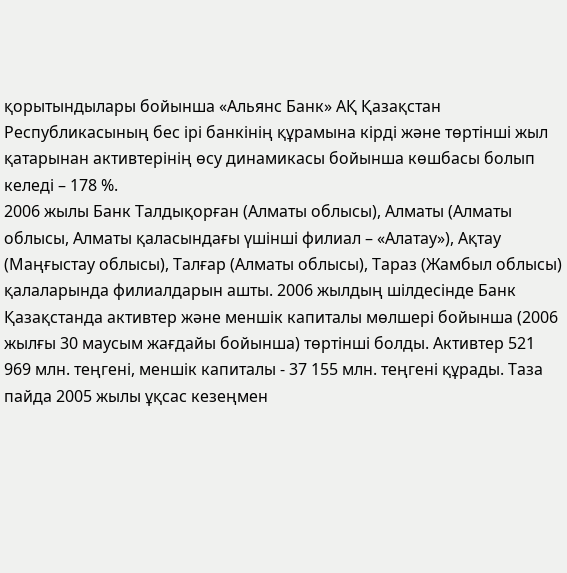қорытындылары бойынша «Альянс Банк» АҚ Қазақстан Республикасының бес ірі банкінің құрамына кірді және төртінші жыл қатарынан активтерінің өсу динамикасы бойынша көшбасы болып келеді – 178 %.
2006 жылы Банк Талдықорған (Алматы облысы), Алматы (Алматы облысы, Алматы қаласындағы үшінші филиал – «Алатау»), Ақтау (Маңғыстау облысы), Талғар (Алматы облысы), Тараз (Жамбыл облысы) қалаларында филиалдарын ашты. 2006 жылдың шілдесінде Банк Қазақстанда активтер және меншік капиталы мөлшері бойынша (2006 жылғы 30 маусым жағдайы бойынша) төртінші болды. Активтер 521 969 млн. теңгені, меншік капиталы - 37 155 млн. теңгені құрады. Таза пайда 2005 жылы ұқсас кезеңмен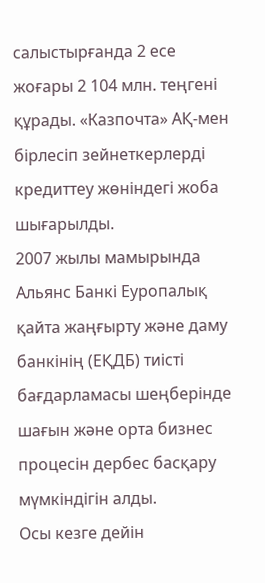салыстырғанда 2 есе жоғары 2 104 млн. теңгені құрады. «Казпочта» АҚ-мен бірлесіп зейнеткерлерді кредиттеу жөніндегі жоба шығарылды.
2007 жылы мамырында Альянс Банкі Еуропалық қайта жаңғырту және даму банкінің (ЕҚДБ) тиісті бағдарламасы шеңберінде шағын және орта бизнес процесін дербес басқару мүмкіндігін алды.
Осы кезге дейін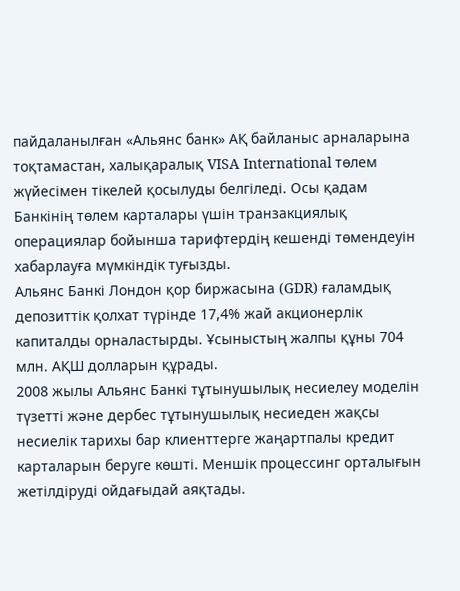пайдаланылған «Альянс банк» АҚ байланыс арналарына тоқтамастан, халықаралық VISA International төлем жүйесімен тікелей қосылуды белгіледі. Осы қадам Банкінің төлем карталары үшін транзакциялық операциялар бойынша тарифтердің кешенді төмендеуін хабарлауға мүмкіндік туғызды.
Альянс Банкі Лондон қор биржасына (GDR) ғаламдық депозиттік қолхат түрінде 17,4% жай акционерлік капиталды орналастырды. Ұсыныстың жалпы құны 704 млн. АҚШ долларын құрады.
2008 жылы Альянс Банкі тұтынушылық несиелеу моделін түзетті және дербес тұтынушылық несиеден жақсы несиелік тарихы бар клиенттерге жаңартпалы кредит карталарын беруге көшті. Меншік процессинг орталығын жетілдіруді ойдағыдай аяқтады.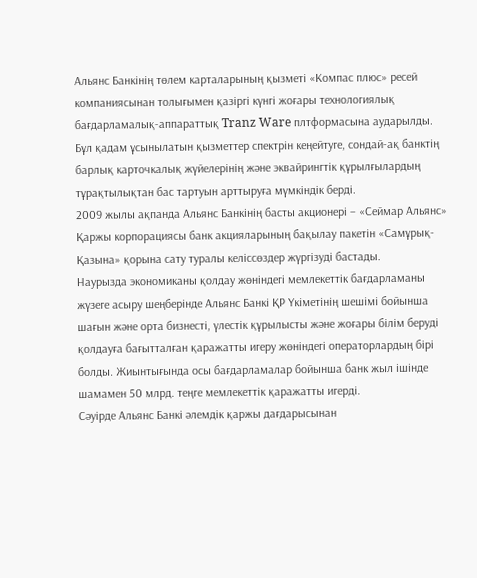Альянс Банкінің төлем карталарының қызметі «Компас плюс» ресей компаниясынан толығымен қазіргі күнгі жоғары технологиялық бағдарламалық-аппараттық Tranz Ware плтформасына аударылды. Бұл қадам ұсынылатын қызметтер спектрін кеңейтуге, сондай-ақ банктің барлық карточкалық жүйелерінің және эквайрингтік құрылғылардың тұрақтылықтан бас тартуын арттыруға мүмкіндік берді.
2009 жылы ақпанда Альянс Банкінің басты акционері – «Сеймар Альянс» Қаржы корпорациясы банк акцияларының бақылау пакетін «Самұрық-Қазына» қорына сату туралы келіссөздер жүргізуді бастады.
Наурызда экономиканы қолдау жөніндегі мемлекеттік бағдарламаны жүзеге асыру шеңберінде Альянс Банкі ҚР Үкіметінің шешімі бойынша шағын және орта бизнесті, үлестік құрылысты және жоғары білім беруді қолдауға бағытталған қаражатты игеру жөніндегі операторлардың бірі болды. Жиынтығында осы бағдарламалар бойынша банк жыл ішінде шамамен 50 млрд. теңге мемлекеттік қаражатты игерді.
Сәуірде Альянс Банкі әлемдік қаржы дағдарысынан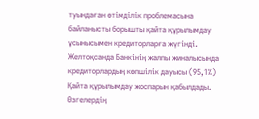туындаған өтімділік проблемасына байланысты борышты қайта құрылымдау ұсынысымен кредиторларға жүгінді.
Желтоқсанда Банкінің жалпы жиналысында кредиторлардың көпшілік дауысы (95,1%) Қайта құрылымдау жоспарын қабылдады. Өзгелердің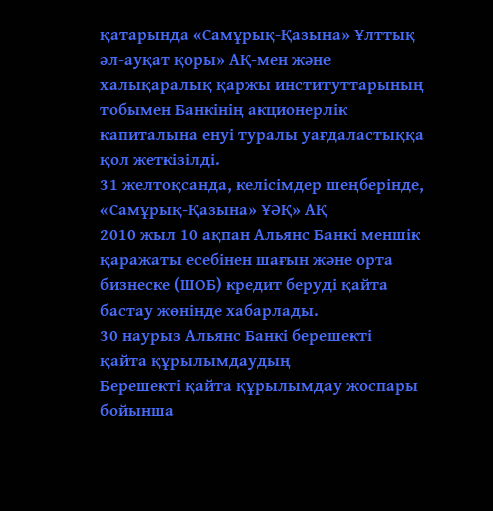қатарында «Самұрық-Қазына» Ұлттық әл-ауқат қоры» АҚ-мен және халықаралық қаржы институттарының тобымен Банкінің акционерлік капиталына енуі туралы уағдаластыққа қол жеткізілді.
31 желтоқсанда, келісімдер шеңберінде,
«Самұрық-Қазына» ҰӘҚ» АҚ
2010 жыл 10 ақпан Альянс Банкі меншік қаражаты есебінен шағын және орта бизнеске (ШОБ) кредит беруді қайта бастау жөнінде хабарлады.
30 наурыз Альянс Банкі берешекті
қайта құрылымдаудың
Берешекті қайта құрылымдау жоспары бойынша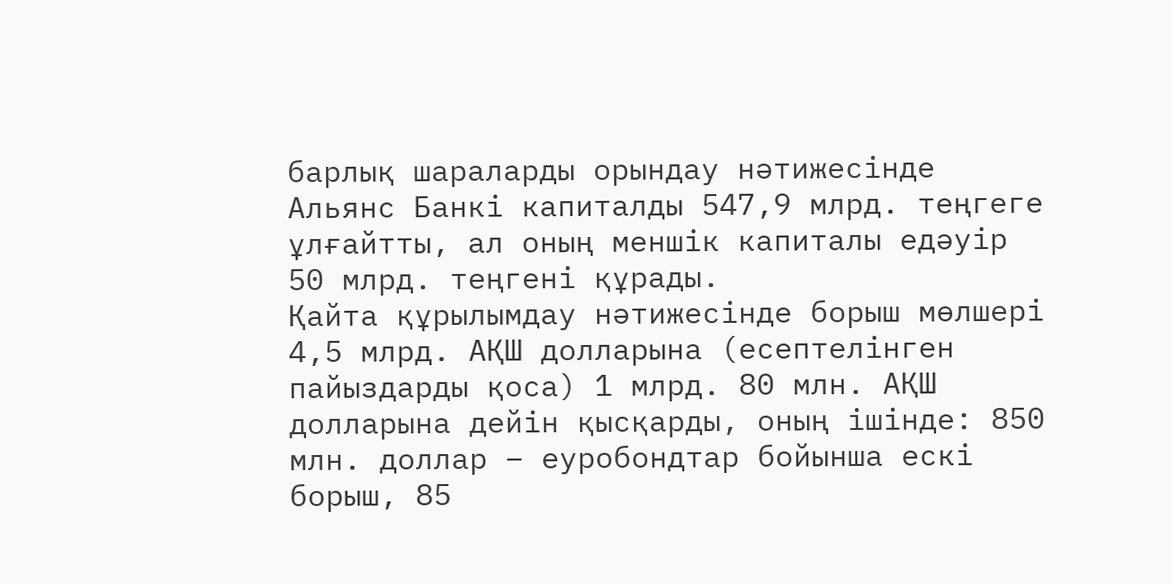барлық шараларды орындау нәтижесінде Альянс Банкі капиталды 547,9 млрд. теңгеге ұлғайтты, ал оның меншік капиталы едәуір 50 млрд. теңгені құрады.
Қайта құрылымдау нәтижесінде борыш мөлшері 4,5 млрд. АҚШ долларына (есептелінген пайыздарды қоса) 1 млрд. 80 млн. АҚШ долларына дейін қысқарды, оның ішінде: 850 млн. доллар – еуробондтар бойынша ескі борыш, 85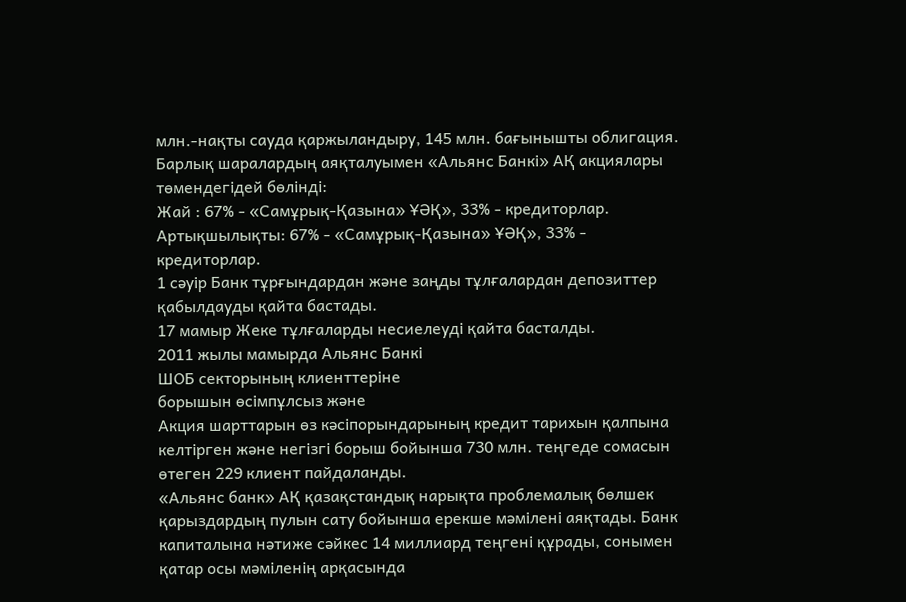млн.-нақты сауда қаржыландыру, 145 млн. бағынышты облигация.
Барлық шаралардың аяқталуымен «Альянс Банкі» АҚ акциялары төмендегідей бөлінді:
Жай : 67% - «Самұрық-Қазына» ҰӘҚ», 33% - кредиторлар.
Артықшылықты: 67% - «Самұрық-Қазына» ҰӘҚ», 33% - кредиторлар.
1 сәуір Банк тұрғындардан және заңды тұлғалардан депозиттер қабылдауды қайта бастады.
17 мамыр Жеке тұлғаларды несиелеуді қайта басталды.
2011 жылы мамырда Альянс Банкі
ШОБ секторының клиенттеріне
борышын өсімпұлсыз және
Акция шарттарын өз кәсіпорындарының кредит тарихын қалпына келтірген және негізгі борыш бойынша 730 млн. теңгеде сомасын өтеген 229 клиент пайдаланды.
«Альянс банк» АҚ қазақстандық нарықта проблемалық бөлшек қарыздардың пулын сату бойынша ерекше мәмілені аяқтады. Банк капиталына нәтиже сәйкес 14 миллиард теңгені құрады, сонымен қатар осы мәміленің арқасында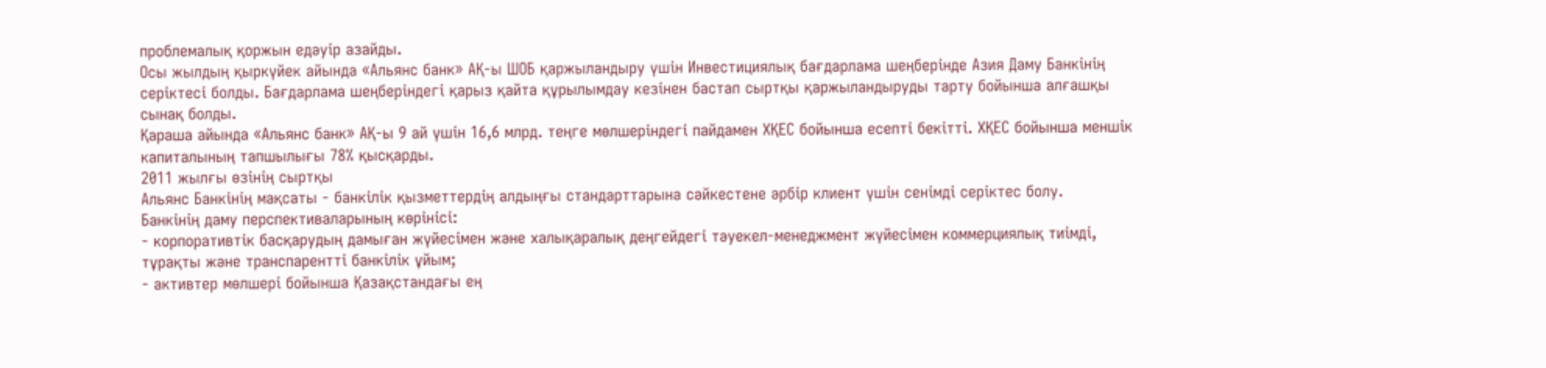проблемалық қоржын едәуір азайды.
Осы жылдың қыркүйек айында «Альянс банк» АҚ-ы ШОБ қаржыландыру үшін Инвестициялық бағдарлама шеңберінде Азия Даму Банкінің серіктесі болды. Бағдарлама шеңберіндегі қарыз қайта құрылымдау кезінен бастап сыртқы қаржыландыруды тарту бойынша алғашқы сынақ болды.
Қараша айында «Альянс банк» АҚ-ы 9 ай үшін 16,6 млрд. теңге мөлшеріндегі пайдамен ХҚЕС бойынша есепті бекітті. ХҚЕС бойынша меншік капиталының тапшылығы 78% қысқарды.
2011 жылғы өзінің сыртқы
Альянс Банкінің мақсаты - банкілік қызметтердің алдыңғы стандарттарына сәйкестене әрбір клиент үшін сенімді серіктес болу.
Банкінің даму перспективаларының көрінісі:
- корпоративтік басқарудың дамыған жүйесімен және халықаралық деңгейдегі тәуекел-менеджмент жүйесімен коммерциялық тиімді, тұрақты және транспарентті банкілік ұйым;
- активтер мөлшері бойынша Қазақстандағы ең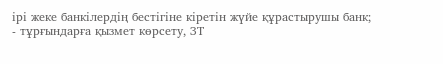ірі жеке банкілердің бестігіне кіретін жүйе құрастырушы банк;
- тұрғындарға қызмет көрсету, ЗТ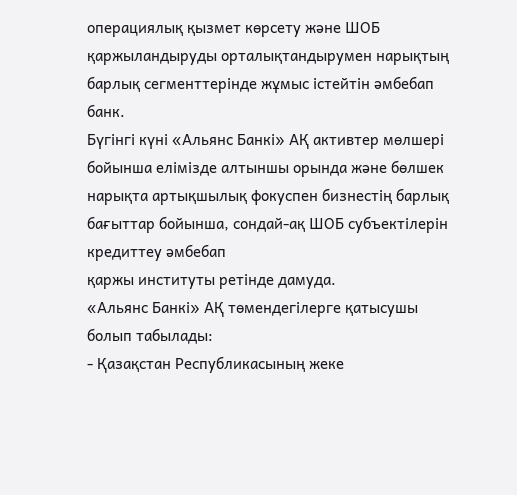операциялық қызмет көрсету және ШОБ қаржыландыруды орталықтандырумен нарықтың барлық сегменттерінде жұмыс істейтін әмбебап банк.
Бүгінгі күні «Альянс Банкі» АҚ активтер мөлшері бойынша елімізде алтыншы орында және бөлшек нарықта артықшылық фокуспен бизнестің барлық бағыттар бойынша, сондай-ақ ШОБ субъектілерін кредиттеу әмбебап
қаржы институты ретінде дамуда.
«Альянс Банкі» АҚ төмендегілерге қатысушы болып табылады:
- Қазақстан Республикасының жеке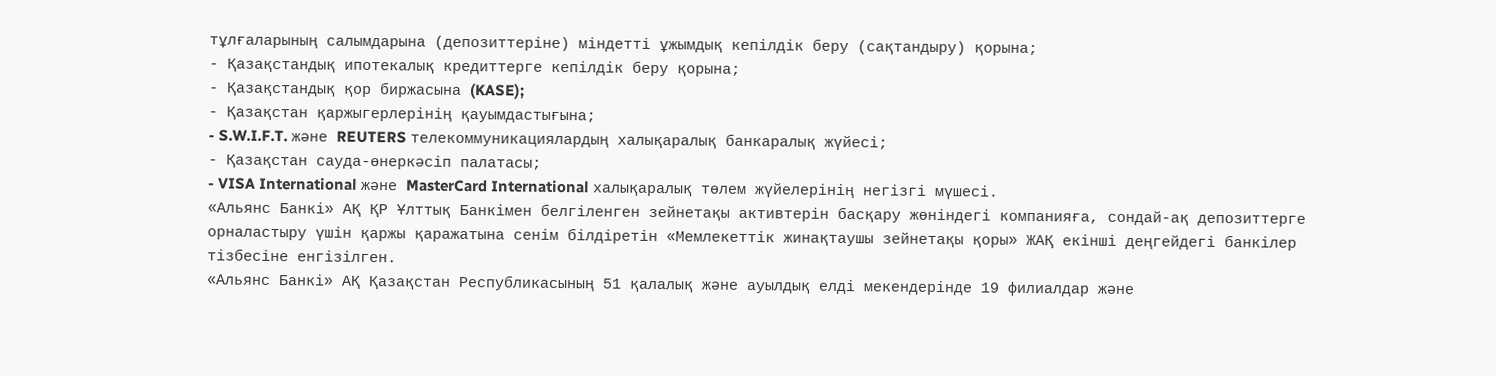тұлғаларының салымдарына (депозиттеріне) міндетті ұжымдық кепілдік беру (сақтандыру) қорына;
- Қазақстандық ипотекалық кредиттерге кепілдік беру қорына;
- Қазақстандық қор биржасына (KASE);
- Қазақстан қаржыгерлерінің қауымдастығына;
- S.W.I.F.T. және REUTERS телекоммуникациялардың халықаралық банкаралық жүйесі;
- Қазақстан сауда-өнеркәсіп палатасы;
- VISA International және MasterCard International халықаралық төлем жүйелерінің негізгі мүшесі.
«Альянс Банкі» АҚ ҚР Ұлттық Банкімен белгіленген зейнетақы активтерін басқару жөніндегі компанияға, сондай-ақ депозиттерге орналастыру үшін қаржы қаражатына сенім білдіретін «Мемлекеттік жинақтаушы зейнетақы қоры» ЖАҚ екінші деңгейдегі банкілер тізбесіне енгізілген.
«Альянс Банкі» АҚ Қазақстан Республикасының 51 қалалық және ауылдық елді мекендерінде 19 филиалдар және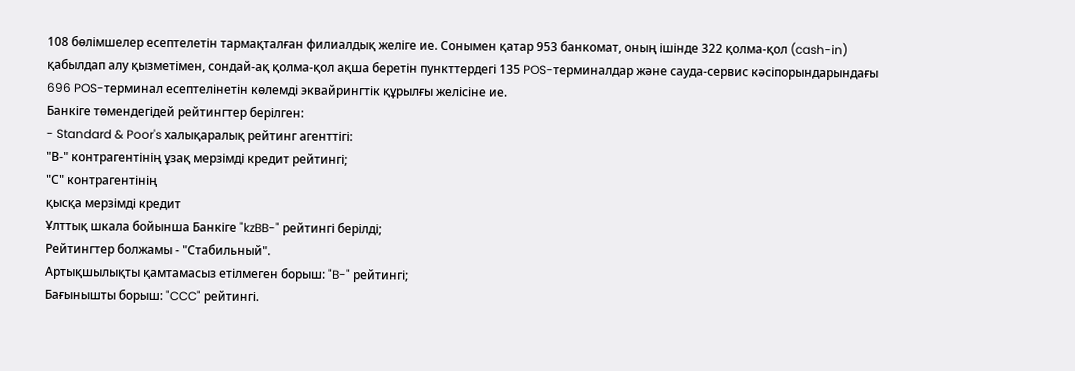108 бөлімшелер есептелетін тармақталған филиалдық желіге ие. Сонымен қатар 953 банкомат, оның ішінде 322 қолма-қол (cash-in) қабылдап алу қызметімен, сондай-ақ қолма-қол ақша беретін пункттердегі 135 POS-терминалдар және сауда-сервис кәсіпорындарындағы 696 POS-терминал есептелінетін көлемді эквайрингтік құрылғы желісіне ие.
Банкіге төмендегідей рейтингтер берілген:
- Standard & Poor's халықаралық рейтинг агенттігі:
"В-" контрагентінің ұзақ мерзімді кредит рейтингі;
"С" контрагентінің
қысқа мерзімді кредит
Ұлттық шкала бойынша Банкіге "kzBB-" рейтингі берілді;
Рейтингтер болжамы - "Стабильный".
Артықшылықты қамтамасыз етілмеген борыш: "B-" рейтингі;
Бағынышты борыш: "CCC" рейтингі.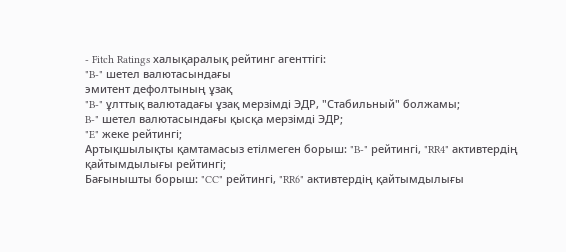- Fitch Ratings халықаралық рейтинг агенттігі:
"B-" шетел валютасындағы
эмитент дефолтының ұзақ
"B-" ұлттық валютадағы ұзақ мерзімді ЭДР, "Стабильный" болжамы;
B-" шетел валютасындағы қысқа мерзімді ЭДР;
"E" жеке рейтингі;
Артықшылықты қамтамасыз етілмеген борыш: "B-" рейтингі, "RR4" активтердің қайтымдылығы рейтингі;
Бағынышты борыш: "CC" рейтингі, "RR6" активтердің қайтымдылығы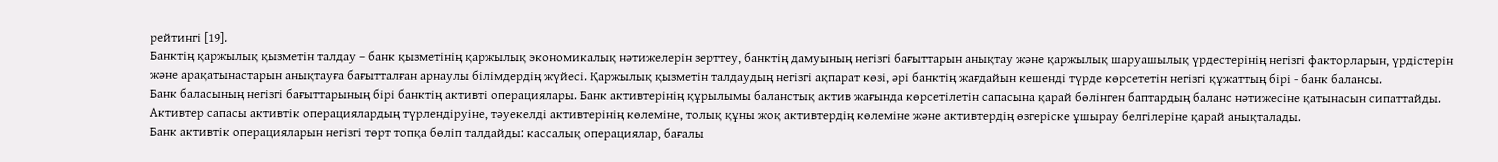рейтингі [19].
Банктің қаржылық қызметін талдау – банк қызметінің қаржылық экономикалық нәтижелерін зерттеу, банктің дамуының негізгі бағыттарын анықтау және қаржылық шаруашылық үрдестерінің негізгі факторларын, үрдістерін және арақатынастарын анықтауға бағытталған арнаулы білімдердің жүйесі. Қаржылық қызметін талдаудың негізгі ақпарат көзі, әрі банктің жағдайын кешенді түрде көрсететін негізгі құжаттың бірі - банк балансы.
Банк баласының негізгі бағыттарының бірі банктің активті операциялары. Банк активтерінің құрылымы баланстық актив жағында көрсетілетін сапасына қарай бөлінген баптардың баланс нәтижесіне қатынасын сипаттайды. Активтер сапасы активтік операциялардың түрлендіруіне, тәуекелді активтерінің көлеміне, толық құны жоқ активтердің көлеміне және активтердің өзгеріске ұшырау белгілеріне қарай анықталады.
Банк активтік операцияларын негізгі төрт топқа бөліп талдайды: кассалық операциялар, бағалы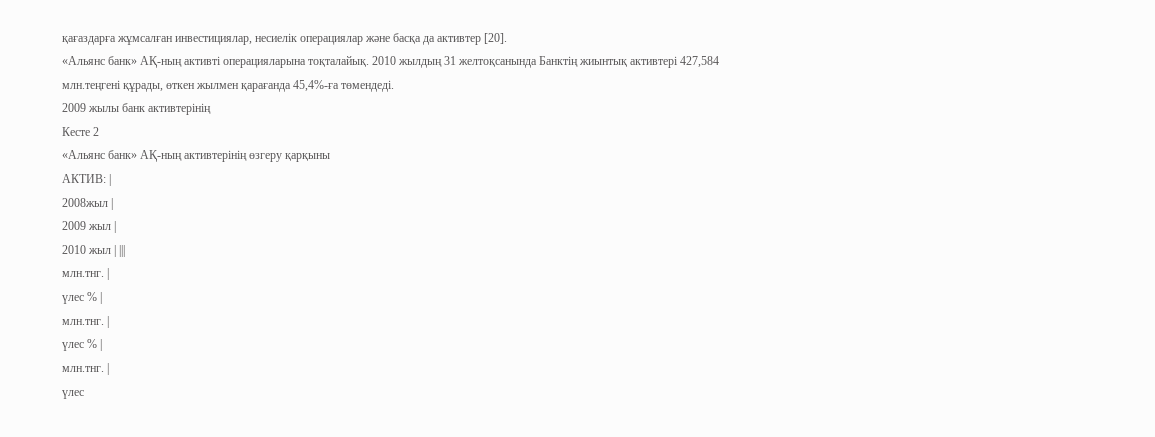қағаздарға жұмсалған инвестициялар, несиелік операциялар және басқа да активтер [20].
«Альянс банк» АҚ-ның активті операцияларына тоқталайық. 2010 жылдың 31 желтоқсанында Банктің жиынтық активтері 427,584 млн.теңгені құрады, өткен жылмен қарағанда 45,4%-ға төмендеді.
2009 жылы банк активтерінің
Кесте 2
«Альянс банк» АҚ-ның активтерінің өзгеру қарқыны
АКТИВ: |
2008жыл |
2009 жыл |
2010 жыл | |||
млн.тнг. |
үлес % |
млн.тнг. |
үлес % |
млн.тнг. |
үлес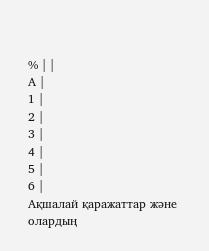% | |
А |
1 |
2 |
3 |
4 |
5 |
6 |
Ақшалай қаражаттар жəне олардың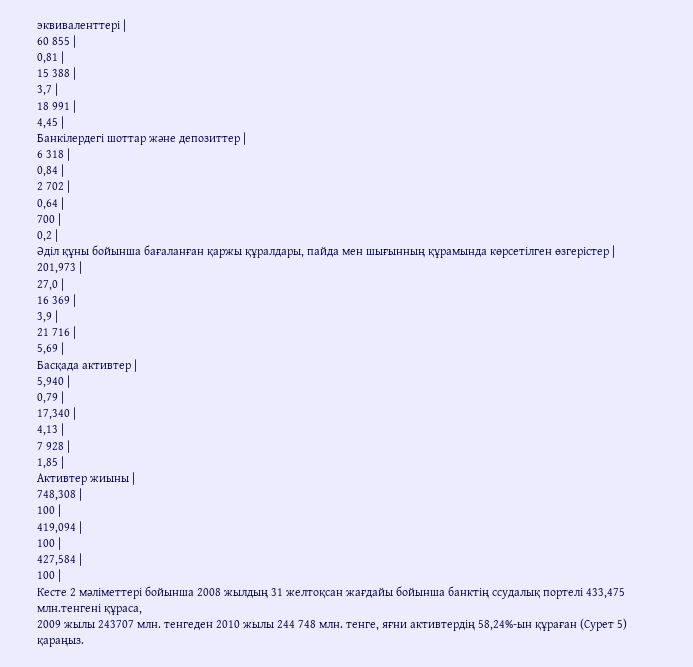эквиваленттері |
60 855 |
0,81 |
15 388 |
3,7 |
18 991 |
4,45 |
Банкілердегі шоттар жəне депозиттер |
6 318 |
0,84 |
2 702 |
0,64 |
700 |
0,2 |
Əділ құны бойынша бағаланған қаржы құралдары, пайда мен шығынның құрамында көрсетілген өзгерістер |
201,973 |
27,0 |
16 369 |
3,9 |
21 716 |
5,69 |
Басқада активтер |
5,940 |
0,79 |
17,340 |
4,13 |
7 928 |
1,85 |
Активтер жиыны |
748,308 |
100 |
419,094 |
100 |
427,584 |
100 |
Кесте 2 мәліметтері бойынша 2008 жылдың 31 желтоқсан жағдайы бойынша банктің ссудалық портелі 433,475 млн.тенгені құраса,
2009 жылы 243707 млн. тенгеден 2010 жылы 244 748 млн. тенге, яғни активтердің 58,24%-ын құраған (Сурет 5) қараңыз.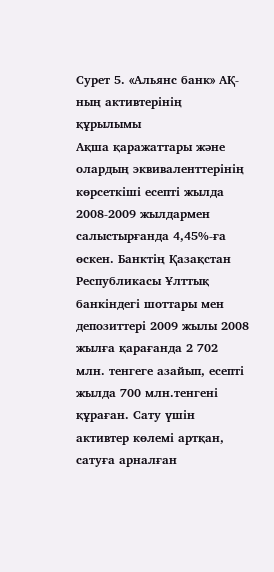Сурет 5. «Альянс банк» АҚ-ның активтерінің құрылымы
Ақша қаражаттары және олардың эквиваленттерінің көрсеткіші есепті жылда 2008-2009 жылдармен салыстырғанда 4,45%-ға өскен. Банктің Қазақстан Республикасы Ұлттық банкіндегі шоттары мен депозиттері 2009 жылы 2008 жылға қарағанда 2 702 млн. тенгеге азайып, есепті жылда 700 млн.тенгені құраған. Сату үшін активтер көлемі артқан, сатуға арналған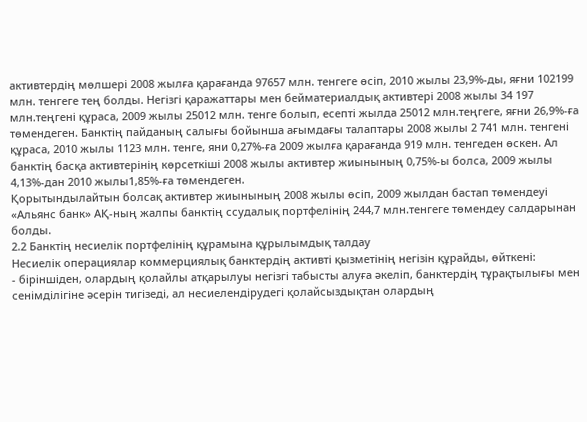активтердің мөлшері 2008 жылға қарағанда 97657 млн. тенгеге өсіп, 2010 жылы 23,9%-ды, яғни 102199 млн. тенгеге тең болды. Негізгі қаражаттары мен бейматериалдық активтері 2008 жылы 34 197 млн.теңгені құраса, 2009 жылы 25012 млн. тенге болып, есепті жылда 25012 млн.теңгеге, яғни 26,9%-ға төмендеген. Банктің пайданың салығы бойынша ағымдағы талаптары 2008 жылы 2 741 млн. тенгені құраса, 2010 жылы 1123 млн. тенге, яни 0,27%-ға 2009 жылға қарағанда 919 млн. тенгеден өскен. Ал банктің басқа активтерінің көрсеткіші 2008 жылы активтер жиынының 0,75%-ы болса, 2009 жылы 4,13%-дан 2010 жылы1,85%-ға төмендеген.
Қорытындылайтын болсақ активтер жиынының 2008 жылы өсіп, 2009 жылдан бастап төмендеуі «Альянс банк» АҚ-ның жалпы банктің ссудалық портфелінің 244,7 млн.тенгеге төмендеу салдарынан болды.
2.2 Банктің несиелік портфелінің құрамына құрылымдық талдау
Несиелік операциялар коммерциялық банктердің активті қызметінің негізін құрайды, өйткені:
- біріншіден, олардың қолайлы атқарылуы негізгі табысты алуға әкеліп, банктердің тұрақтылығы мен сенімділігіне әсерін тигізеді, ал несиелендірудегі қолайсыздықтан олардың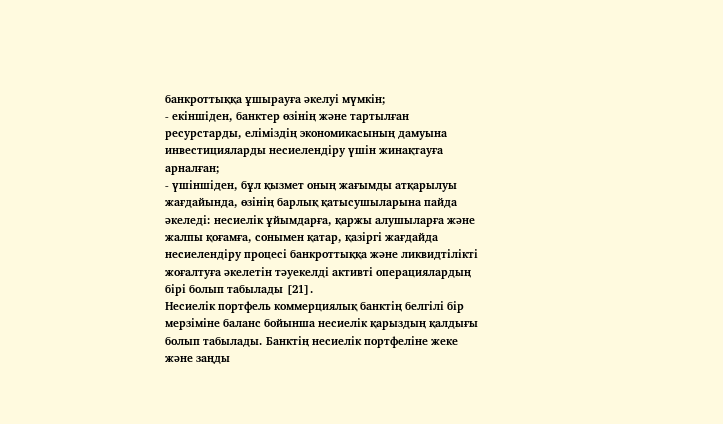банкроттыққа ұшырауға әкелуі мүмкін;
- екіншіден, банктер өзінің және тартылған ресурстарды, еліміздің экономикасының дамуына инвестицияларды несиелендіру үшін жинақтауға арналған;
- үшіншіден, бұл қызмет оның жағымды атқарылуы жағдайында, өзінің барлық қатысушыларына пайда әкеледі: несиелік ұйымдарға, қаржы алушыларға және жалпы қоғамға, сонымен қатар, қазіргі жағдайда несиелендіру процесі банкроттыққа және ликвидтілікті жоғалтуға әкелетін тәуекелді активті операциялардың бірі болып табылады [21].
Несиелік портфель коммерциялық банктің белгілі бір мерзіміне баланс бойынша несиелік қарыздың қалдығы болып табылады. Банктің несиелік портфеліне жеке және заңды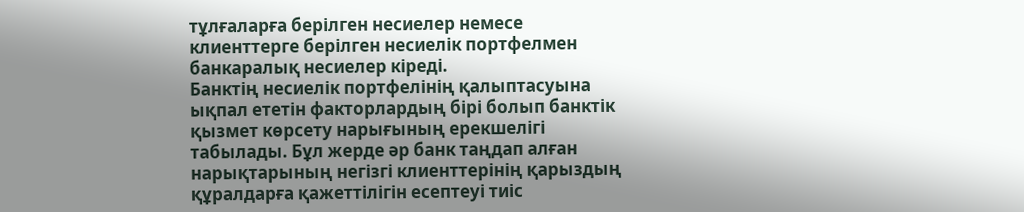тұлғаларға берілген несиелер немесе клиенттерге берілген несиелік портфелмен банкаралық несиелер кіреді.
Банктің несиелік портфелінің қалыптасуына ықпал ететін факторлардың бірі болып банктік қызмет көрсету нарығының ерекшелігі табылады. Бұл жерде әр банк таңдап алған нарықтарының негізгі клиенттерінің қарыздың құралдарға қажеттілігін есептеуі тиіс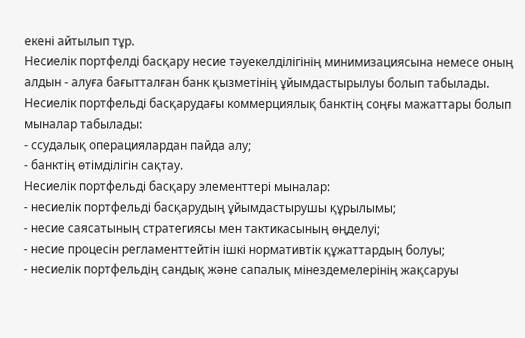екені айтылып тұр.
Несиелік портфелді басқару несие тәуекелділігінің минимизациясына немесе оның алдын - алуға бағытталған банк қызметінің ұйымдастырылуы болып табылады.
Несиелік портфельді басқарудағы коммерциялық банктің соңғы мажаттары болып мыналар табылады:
- ссудалық операциялардан пайда алу;
- банктің өтімділігін сақтау.
Несиелік портфельді басқару элементтері мыналар:
- несиелік портфельді басқарудың ұйымдастырушы құрылымы;
- несие саясатының стратегиясы мен тактикасының өңделуі;
- несие процесін регламенттейтін ішкі нормативтік құжаттардың болуы;
- несиелік портфельдің сандық және сапалық мінездемелерінің жақсаруы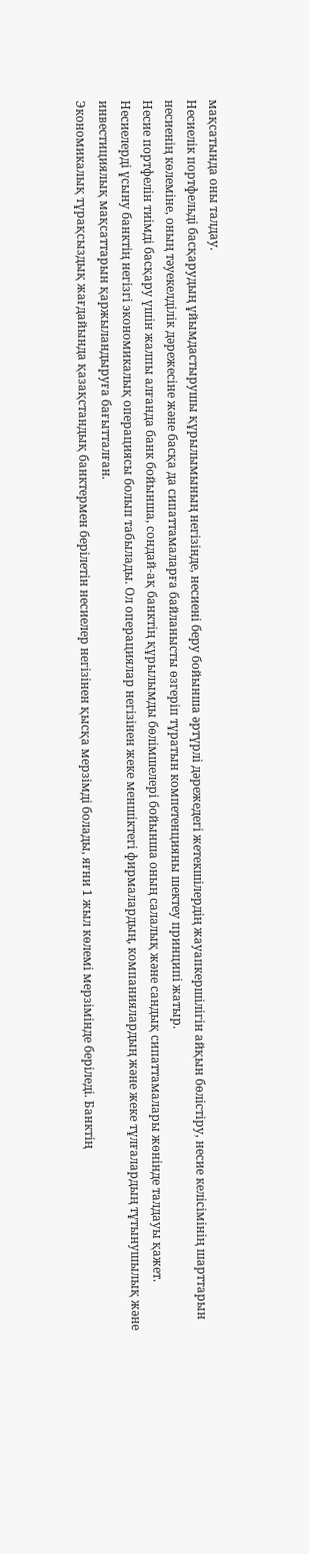мақсатында оны талдау.
Несиелік портфельді басқарудың ұйымдастырушы құрылымының негізінде, несиені беру бойынша әртүрлі дәрежедегі жетекшілердің жауапкершілігін айқын бөлістіру, несие келісімінің шарттарын несиенің көлеміне, оның тәуекелділік дәрежесіне және басқа да сипаттамаларға байланысты өзгеріп тұратын компетенцияны шектеу принципі жатыр.
Несие портфелін тиімді басқару үшін жалпы алғанда банк бойынша, сондай-ақ банктің құрылымды бөлімшелері бойынша оның салалық және сандық сипаттамалары жөнінде талдауы қажет.
Несиелерді ұсыну банктің негізгі экономикалық операциясы болып табылады. Ол операциялар негізінен жеке меншіктегі фирмалардың, компаниялардың және жеке тұлғалардың тұтынушылық және инвестициялық мақсаттарын қаржыландыруға бағытталған.
Экономикалық тұрақсыздық жағдайында қазақстандық банктермен берілетін несиелер негізінен қысқа мерзімді болады, яғни 1 жыл көлемі мерзімінде беріледі. Банктің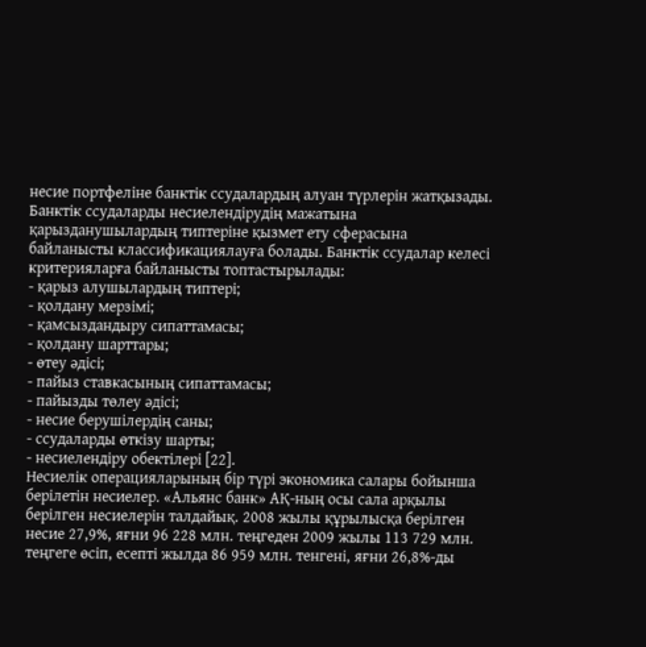несие портфеліне банктік ссудалардың алуан түрлерін жатқызады.
Банктік ссудаларды несиелендірудің мажатына қарызданушылардың типтеріне қызмет ету сферасына байланысты классификациялауға болады. Банктік ссудалар келесі критерияларға байланысты топтастырылады:
- қарыз алушылардың типтері;
- қолдану мерзімі;
- қамсыздандыру сипаттамасы;
- қолдану шарттары;
- өтеу әдісі;
- пайыз ставкасының сипаттамасы;
- пайызды төлеу әдісі;
- несие берушілердің саны;
- ссудаларды өткізу шарты;
- несиелендіру обектілері [22].
Несиелік операцияларының бір түрі экономика салары бойынша берілетін несиелер. «Альянс банк» АҚ-ның осы сала арқылы берілген несиелерін талдайық. 2008 жылы құрылысқа берілген несие 27,9%, яғни 96 228 млн. теңгеден 2009 жылы 113 729 млн. теңгеге өсіп, есепті жылда 86 959 млн. тенгені, яғни 26,8%-ды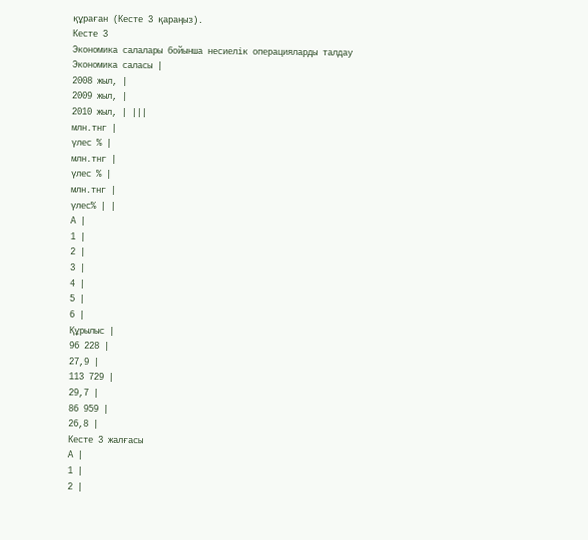құраған (Кесте 3 қараңыз).
Кесте 3
Экономика салалары бойынша несиелік операцияларды талдау
Экономика саласы |
2008 жыл, |
2009 жыл, |
2010 жыл, | |||
млн.тнг |
үлес % |
млн.тнг |
үлес % |
млн.тнг |
үлес% | |
А |
1 |
2 |
3 |
4 |
5 |
6 |
Құрылыс |
96 228 |
27,9 |
113 729 |
29,7 |
86 959 |
26,8 |
Кесте 3 жалғасы
А |
1 |
2 |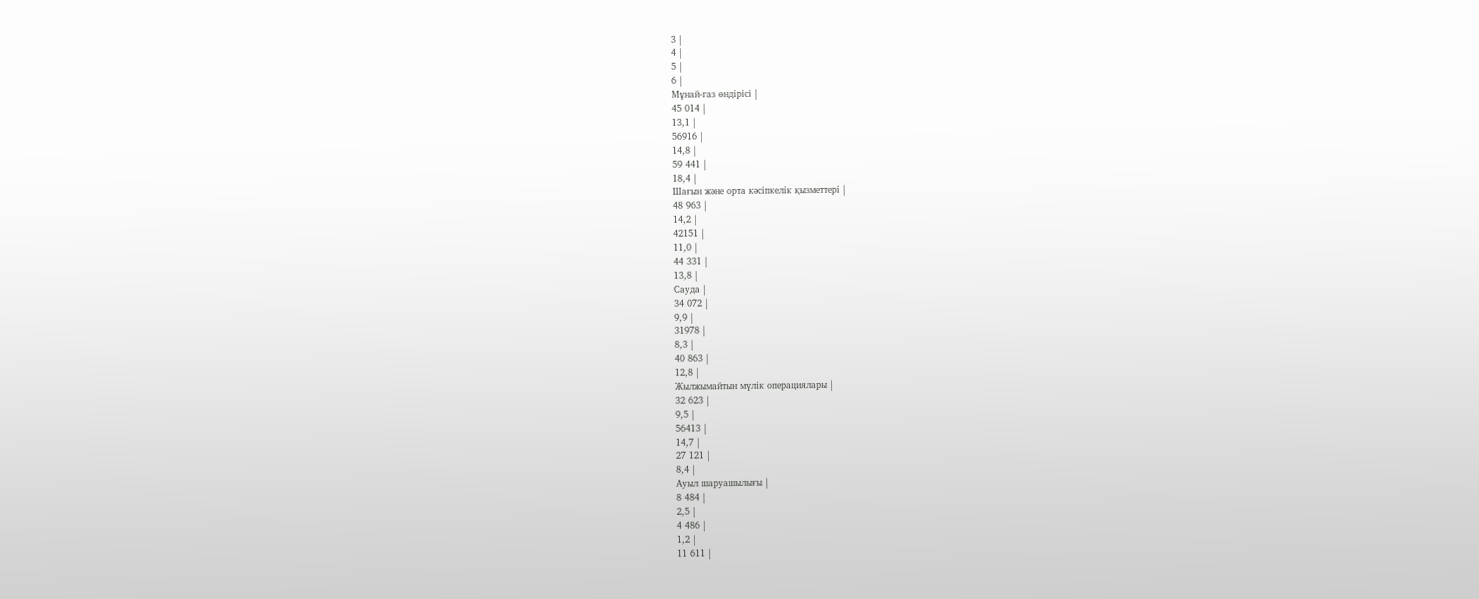3 |
4 |
5 |
6 |
Мұнай-газ өндірісі |
45 014 |
13,1 |
56916 |
14,8 |
59 441 |
18,4 |
Шағын және орта кәсіпкелік қызметтері |
48 963 |
14,2 |
42151 |
11,0 |
44 331 |
13,8 |
Сауда |
34 072 |
9,9 |
31978 |
8,3 |
40 863 |
12,8 |
Жылжымайтын мүлік операциялары |
32 623 |
9,5 |
56413 |
14,7 |
27 121 |
8,4 |
Ауыл шаруашылығы |
8 484 |
2,5 |
4 486 |
1,2 |
11 611 |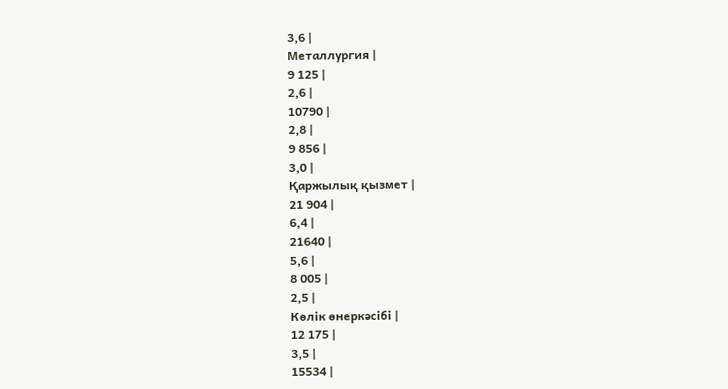3,6 |
Металлургия |
9 125 |
2,6 |
10790 |
2,8 |
9 856 |
3,0 |
Қаржылық қызмет |
21 904 |
6,4 |
21640 |
5,6 |
8 005 |
2,5 |
Көлік өнеркәсібі |
12 175 |
3,5 |
15534 |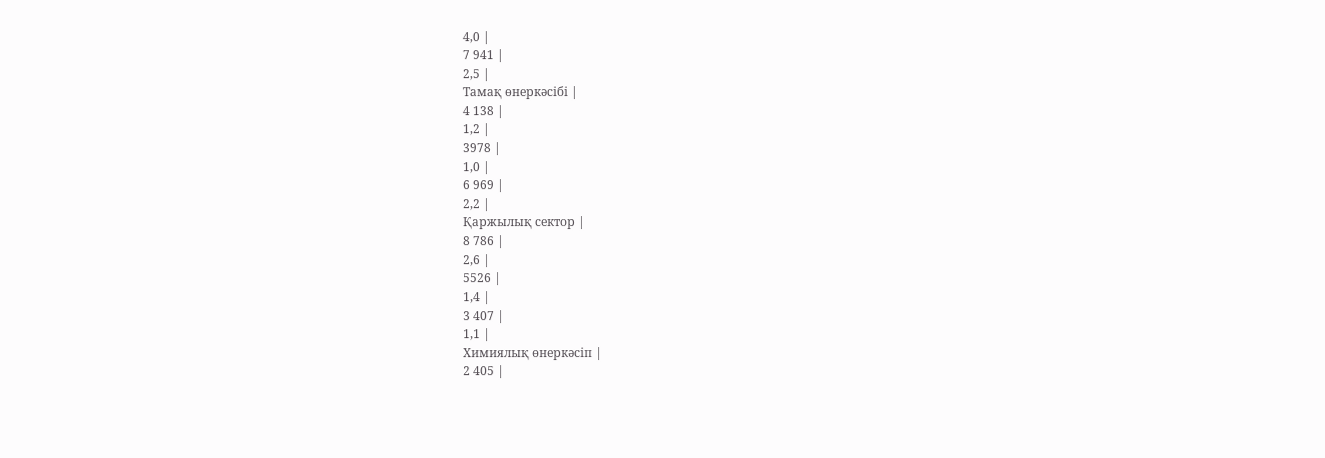4,0 |
7 941 |
2,5 |
Тамақ өнеркәсібі |
4 138 |
1,2 |
3978 |
1,0 |
6 969 |
2,2 |
Қаржылық сектор |
8 786 |
2,6 |
5526 |
1,4 |
3 407 |
1,1 |
Химиялық өнеркәсіп |
2 405 |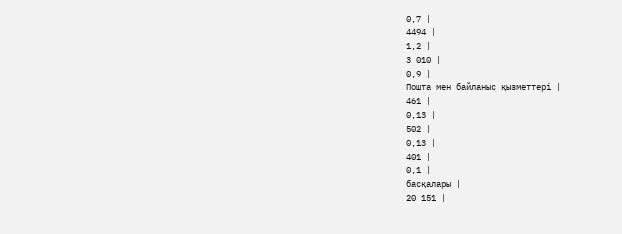0,7 |
4494 |
1,2 |
3 010 |
0,9 |
Пошта мен байланыс қызметтері |
461 |
0,13 |
502 |
0,13 |
401 |
0,1 |
басқалары |
20 151 |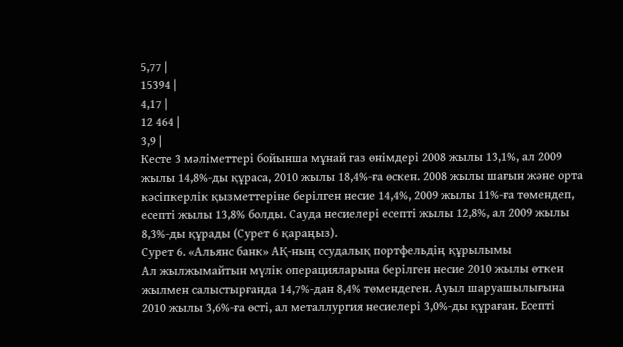5,77 |
15394 |
4,17 |
12 464 |
3,9 |
Кесте 3 мәліметтері бойынша мұнай газ өнімдері 2008 жылы 13,1%, ал 2009 жылы 14,8%-ды құраса, 2010 жылы 18,4%-ға өскен. 2008 жылы шағын және орта кәсіпкерлік қызметтеріне берілген несие 14,4%, 2009 жылы 11%-ға төмендеп, есепті жылы 13,8% болды. Сауда несиелері есепті жылы 12,8%, ал 2009 жылы 8,3%-ды құрады (Сурет 6 қараңыз).
Сурет 6. «Альянс банк» АҚ-ның ссудалық портфельдің құрылымы
Ал жылжымайтын мүлік операцияларына берілген несие 2010 жылы өткен жылмен салыстырғанда 14,7%-дан 8,4% төмендеген. Ауыл шаруашылығына 2010 жылы 3,6%-ға өсті, ал металлургия несиелері 3,0%-ды құраған. Есепті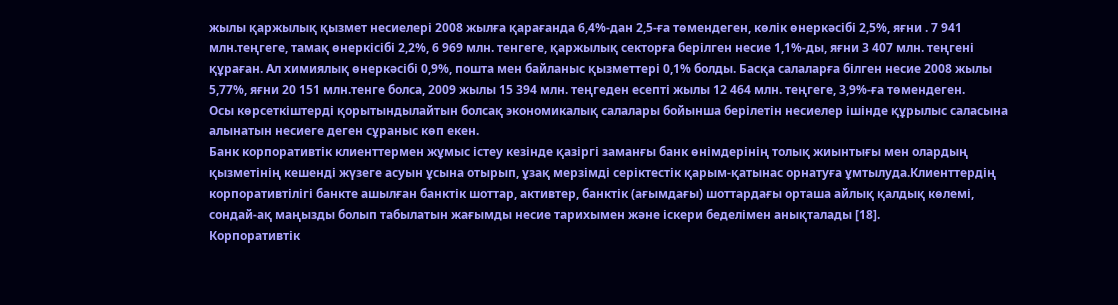жылы қаржылық қызмет несиелері 2008 жылға қарағанда 6,4%-дан 2,5-ға төмендеген, көлік өнеркәсібі 2,5%, яғни . 7 941 млн.теңгеге, тамақ өнеркісібі 2,2%, 6 969 млн. тенгеге, қаржылық секторға берілген несие 1,1%-ды, яғни 3 407 млн. теңгені құраған. Ал химиялық өнеркәсібі 0,9%, пошта мен байланыс қызметтері 0,1% болды. Басқа салаларға білген несие 2008 жылы 5,77%, яғни 20 151 млн.тенге болса, 2009 жылы 15 394 млн. теңгеден есепті жылы 12 464 млн. теңгеге, 3,9%-ға төмендеген.
Осы көрсеткіштерді қорытындылайтын болсақ экономикалық салалары бойынша берілетін несиелер ішінде құрылыс саласына алынатын несиеге деген сұраныс көп екен.
Банк корпоративтік клиенттермен жұмыс істеу кезінде қазіргі заманғы банк өнімдерінің толық жиынтығы мен олардың қызметінің кешенді жүзеге асуын ұсына отырып, ұзақ мерзімді серіктестік қарым-қатынас орнатуға ұмтылуда.Клиенттердің корпоративтілігі банкте ашылған банктік шоттар, активтер, банктік (ағымдағы) шоттардағы орташа айлық қалдық көлемі, сондай-ақ маңызды болып табылатын жағымды несие тарихымен және іскери беделімен анықталады [18].
Корпоративтік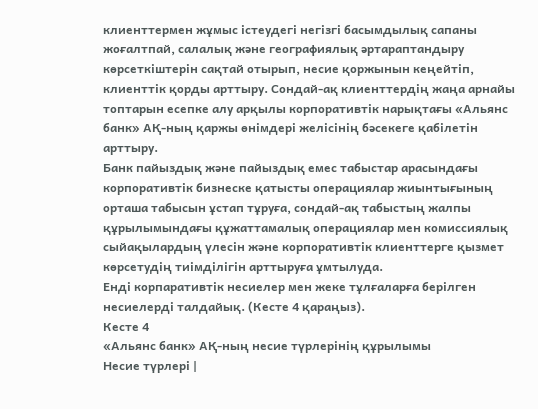клиенттермен жұмыс істеудегі негізгі басымдылық сапаны жоғалтпай, салалық және географиялық әртараптандыру көрсеткіштерін сақтай отырып, несие қоржынын кеңейтіп, клиенттік қорды арттыру. Сондай-ақ клиенттердің жаңа арнайы топтарын есепке алу арқылы корпоративтік нарықтағы «Альянс банк» АҚ-ның қаржы өнімдері желісінің бәсекеге қабілетін арттыру.
Банк пайыздық және пайыздық емес табыстар арасындағы корпоративтік бизнеске қатысты операциялар жиынтығының орташа табысын ұстап тұруға, сондай-ақ табыстың жалпы құрылымындағы құжаттамалық операциялар мен комиссиялық сыйақылардың үлесін және корпоративтік клиенттерге қызмет көрсетудің тиімділігін арттыруға ұмтылуда.
Енді корпаративтік несиелер мен жеке тұлғаларға берілген несиелерді талдайық. (Кесте 4 қараңыз).
Кесте 4
«Альянс банк» АҚ-ның несие түрлерінің құрылымы
Несие түрлері |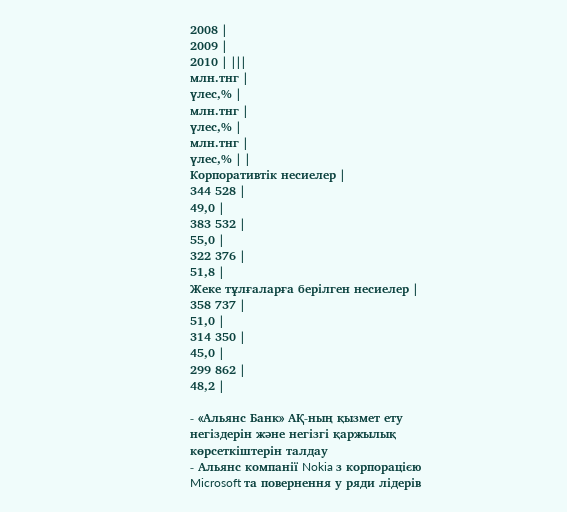2008 |
2009 |
2010 | |||
млн.тнг |
үлес,% |
млн.тнг |
үлес,% |
млн.тнг |
үлес,% | |
Корпоративтік несиелер |
344 528 |
49,0 |
383 532 |
55,0 |
322 376 |
51,8 |
Жеке тұлғаларға берілген несиелер |
358 737 |
51,0 |
314 350 |
45,0 |
299 862 |
48,2 |

- «Альянс Банк» АҚ-ның қызмет ету негіздерін және негізгі қаржылық көрсеткіштерін талдау
- Альянс компанії Nokia з корпорацією Microsoft та повернення у ряди лідерів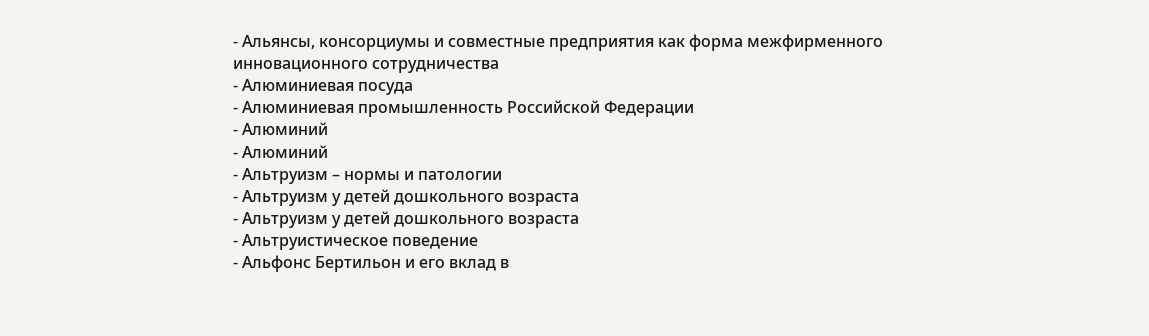- Альянсы, консорциумы и совместные предприятия как форма межфирменного инновационного сотрудничества
- Алюминиевая посуда
- Алюминиевая промышленность Российской Федерации
- Алюминий
- Алюминий
- Альтруизм – нормы и патологии
- Альтруизм у детей дошкольного возраста
- Альтруизм у детей дошкольного возраста
- Альтруистическое поведение
- Альфонс Бертильон и его вклад в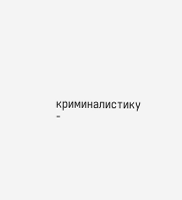криминалистику
-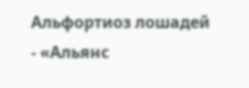Альфортиоз лошадей
- «Альянс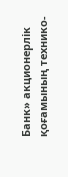Банк» акционерлік қоғамының технико-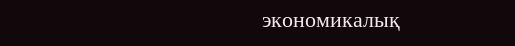экономикалық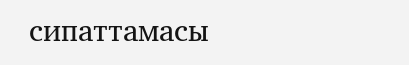сипаттамасы